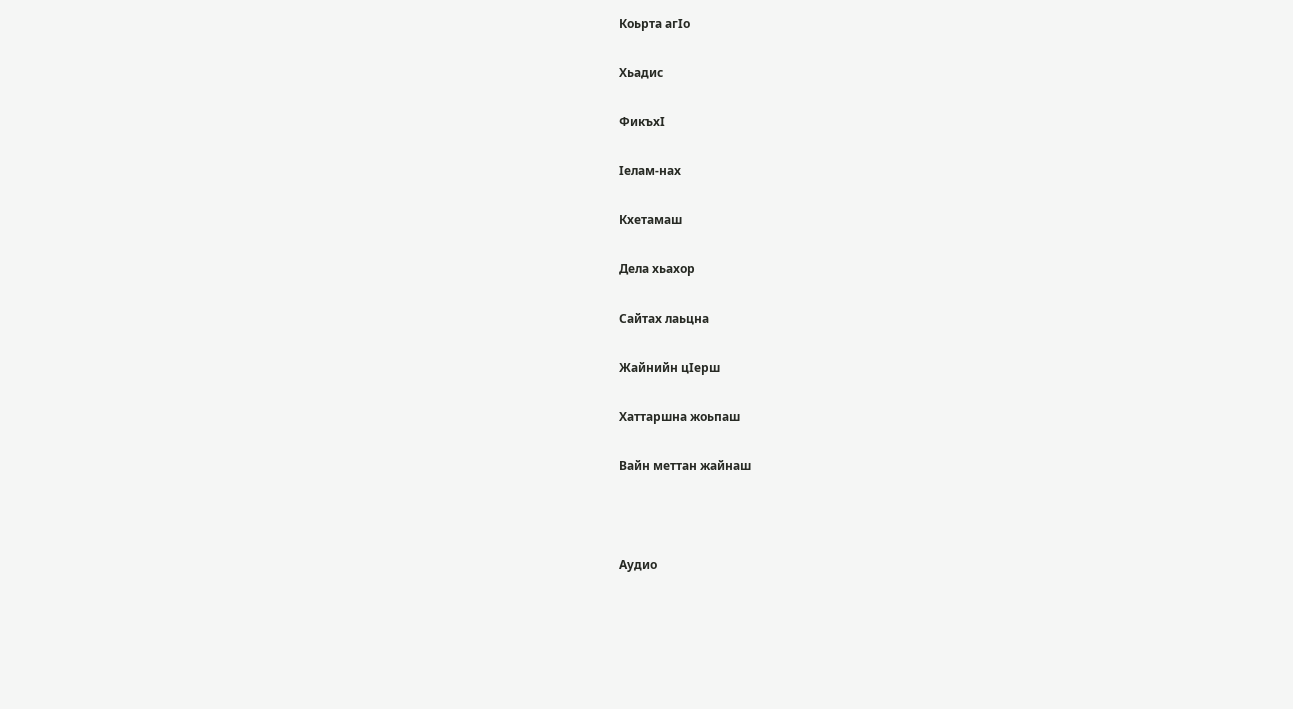Коьрта агIо

Хьадис

ФикъхI

Iелам-нах

Кхетамаш

Дела хьахор

Сайтах лаьцна

Жайнийн цIерш

Хаттаршна жоьпаш

Вайн меттан жайнаш



Аудио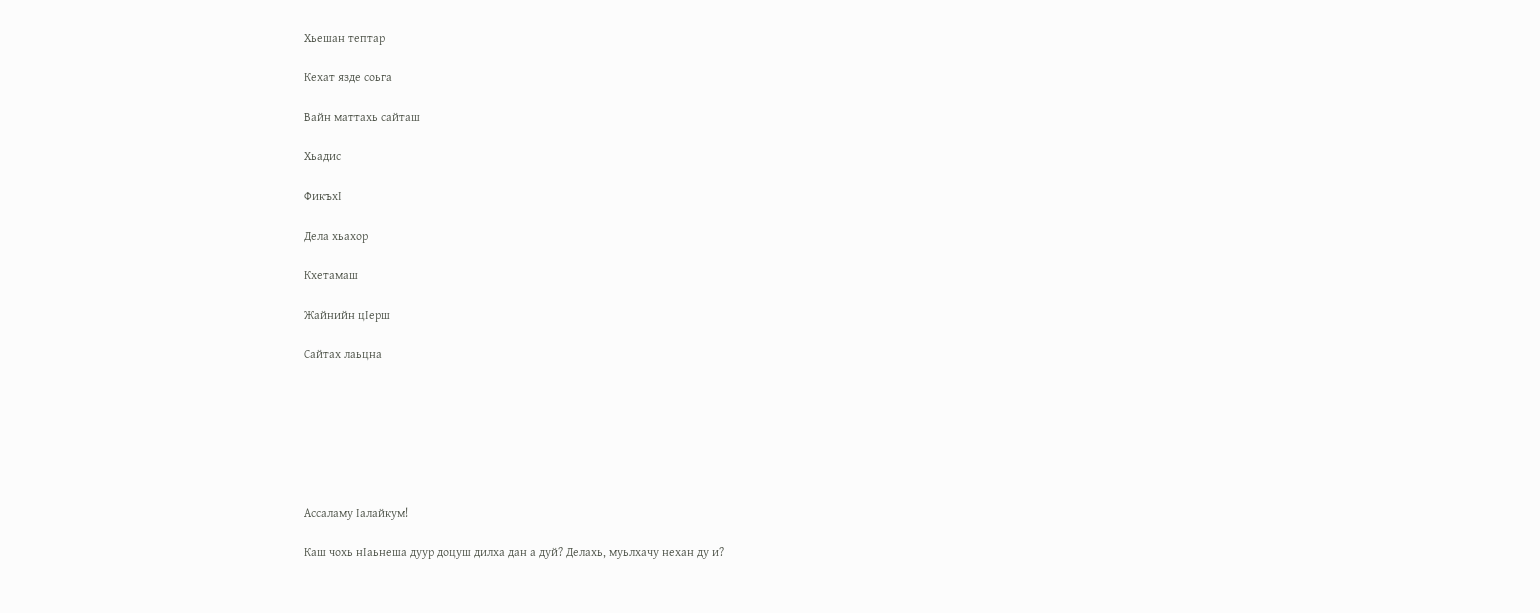Хьешан тептар

Кехат язде соьга

Вайн маттахь сайташ

Хьадис

ФикъхI

Дела хьахор

Кхетамаш

Жайнийн цIерш

Сайтах лаьцна







Ассаламу Iалайкум!

Каш чохь нIаьнеша дуур доцуш дилха дан а дуй? Делахь, муьлхачу нехан ду и?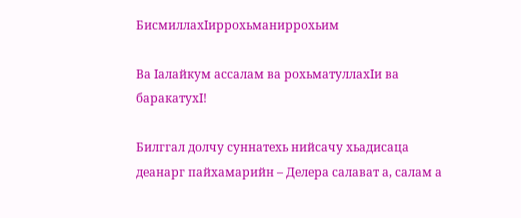БисмиллахIиррохьманиррохьим

Ва Iалайкум ассалам ва рохьматуллахIи ва баракатухI!

Билггал долчу суннатехь нийсачу хьадисаца деанарг пайхамарийн – Делера салават а, салам а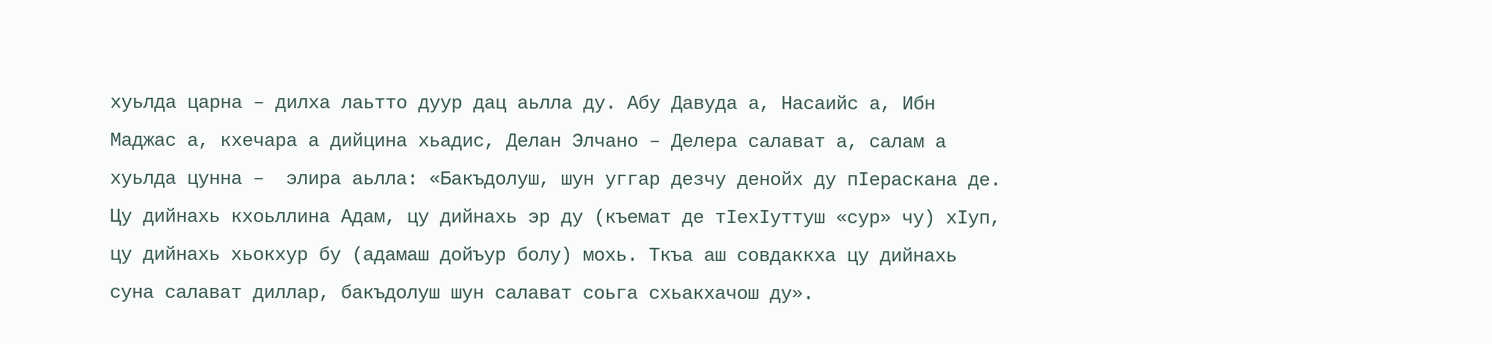хуьлда царна – дилха лаьтто дуур дац аьлла ду. Абу Давуда а, Насаийс а, Ибн Маджас а, кхечара а дийцина хьадис, Делан Элчано – Делера салават а, салам а хуьлда цунна –  элира аьлла: «Бакъдолуш, шун уггар дезчу денойх ду пIераскана де. Цу дийнахь кхоьллина Адам, цу дийнахь эр ду (къемат де тIехIуттуш «сур» чу) хIуп, цу дийнахь хьокхур бу (адамаш дойъур болу) мохь. Ткъа аш совдаккха цу дийнахь суна салават диллар, бакъдолуш шун салават соьга схьакхачош ду».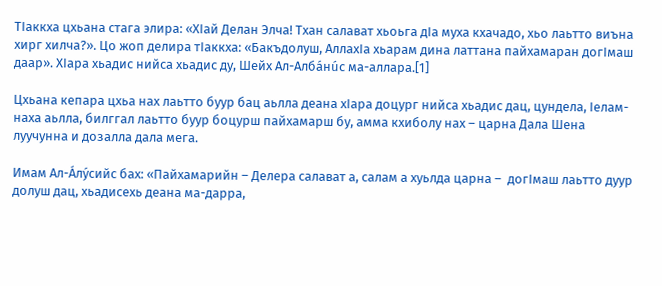ТIаккха цхьана стага элира: «ХIай Делан Элча! Тхан салават хьоьга дIа муха кхачадо, хьо лаьтто виъна хирг хилча?». Цо жоп делира тIаккха: «Бакъдолуш, АллахIа хьарам дина латтана пайхамаран догIмаш даар». ХIара хьадис нийса хьадис ду, Шейх Ал-Албáнúс ма-аллара.[1]

Цхьана кепара цхьа нах лаьтто буур бац аьлла деана хIара доцург нийса хьадис дац, цундела, Iелам-наха аьлла, билггал лаьтто буур боцурш пайхамарш бу, амма кхиболу нах – царна Дала Шена луучунна и дозалла дала мега.

Имам Ал-Áлýсийс бах: «Пайхамарийн – Делера салават а, салам а хуьлда царна –  догIмаш лаьтто дуур долуш дац, хьадисехь деана ма-дарра,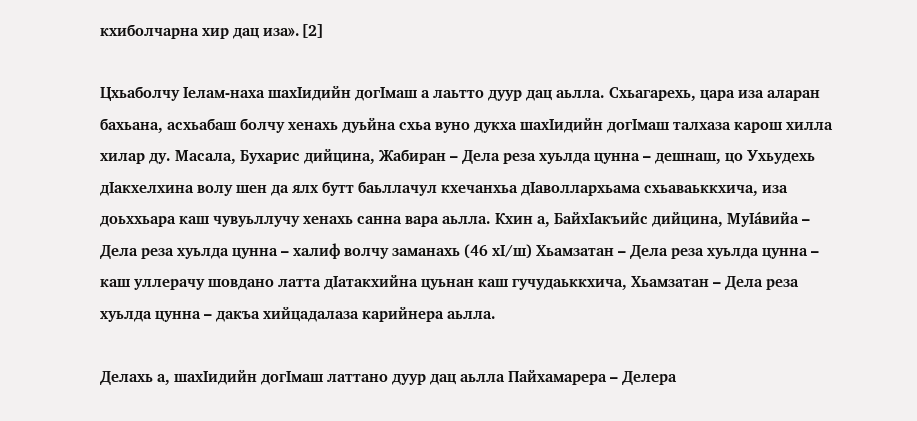кхиболчарна хир дац иза».[2]

Цхьаболчу Iелам-наха шахIидийн догIмаш а лаьтто дуур дац аьлла. Схьагарехь, цара иза аларан бахьана, асхьабаш болчу хенахь дуьйна схьа вуно дукха шахIидийн догIмаш талхаза карош хилла хилар ду. Масала, Бухарис дийцина, Жабиран – Дела реза хуьлда цунна – дешнаш, цо Ухьудехь дIакхелхина волу шен да ялх бутт баьллачул кхечанхьа дIаволлархьама схьаваьккхича, иза доьххьара каш чувуьллучу хенахь санна вара аьлла. Кхин а, БайхIакъийс дийцина, МуIáвийа – Дела реза хуьлда цунна – халиф волчу заманахь (46 хI/ш) Хьамзатан – Дела реза хуьлда цунна – каш уллерачу шовдано латта дIатакхийна цуьнан каш гучудаьккхича, Хьамзатан – Дела реза хуьлда цунна – дакъа хийцадалаза карийнера аьлла.

Делахь а, шахIидийн догIмаш латтано дуур дац аьлла Пайхамарера – Делера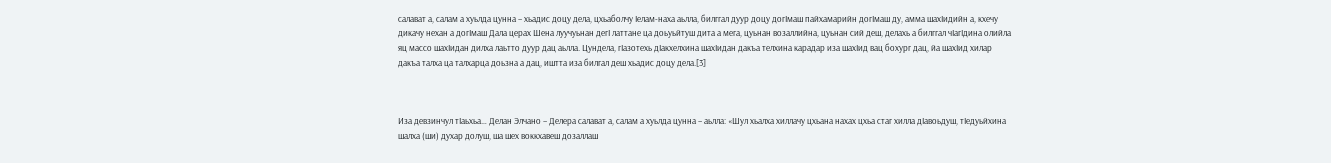салават а, салам а хуьлда цунна – хьадис доцу дела, цхьаболчу Iелам-наха аьлла, билггал дуур доцу догIмаш пайхамарийн догIмаш ду, амма шахIидийн а, кхечу дикачу нехан а догIмаш Дала церах Шена луучуьнан дегI латтане ца доьуьйтуш дита а мега, цуьнан возаллийна, цуьнан сий деш, делахь а билггал чIагIдина олийла яц массо шахIидан дилха лаьтто дуур дац аьлла. Цундела, гIазотехь дIакхелхина шахIидан дакъа телхина карадар иза шахIид вац бохург дац, йа шахIид хилар дакъа талха ца талхарца доьзна а дац, иштта иза билгал деш хьадис доцу дела.[3]



Иза девзинчул тIаьхьа… Делан Элчано – Делера салават а, салам а хуьлда цунна – аьлла: «Шул хьалха хиллачу цхьана нахах цхьа стаг хилла дIавоьдуш, тIедуьйхина шалха (ши) духар долуш, ша шех воккхавеш дозаллаш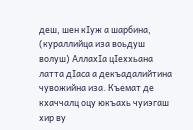деш, шен кIуж а шарбина, (кураллийца иза воьдуш волуш) АллахIа цIеххьана латта дIаса а декъадалийтина чувожийна иза. Къемат де кхаччалц оцу юкъахь чуиэгаш хир ву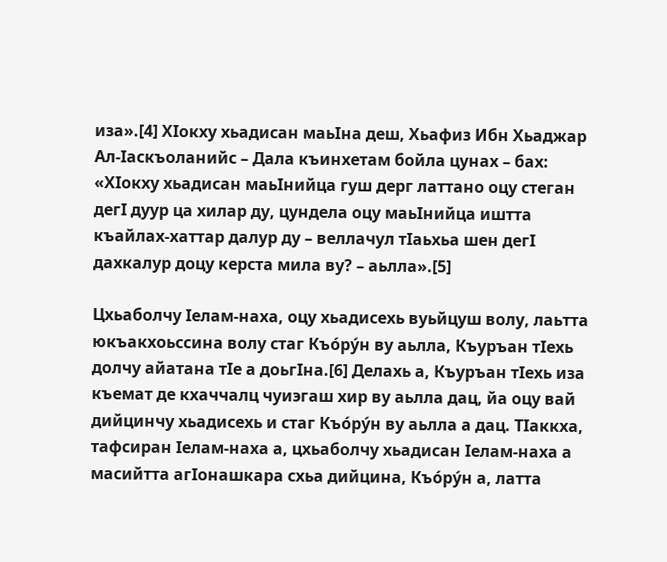иза».[4] ХIокху хьадисан маьIна деш, Хьафиз Ибн Хьаджар Ал-Iаскъоланийс – Дала къинхетам бойла цунах – бах: «ХIокху хьадисан маьIнийца гуш дерг латтано оцу стеган дегI дуур ца хилар ду, цундела оцу маьIнийца иштта къайлах-хаттар далур ду – веллачул тIаьхьа шен дегI дахкалур доцу керста мила ву? – аьлла».[5]

Цхьаболчу Iелам-наха, оцу хьадисехь вуьйцуш волу, лаьтта юкъакхоьссина волу стаг Къóрýн ву аьлла, Къуръан тIехь долчу айатана тIе а доьгIна.[6] Делахь а, Къуръан тIехь иза къемат де кхаччалц чуиэгаш хир ву аьлла дац, йа оцу вай дийцинчу хьадисехь и стаг Къóрýн ву аьлла а дац. ТIаккха, тафсиран Iелам-наха а, цхьаболчу хьадисан Iелам-наха а масийтта агIонашкара схьа дийцина, Къóрýн а, латта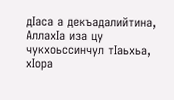дIаса а декъадалийтина, АллахIа иза цу чукхоьссинчул тIаьхьа, хIора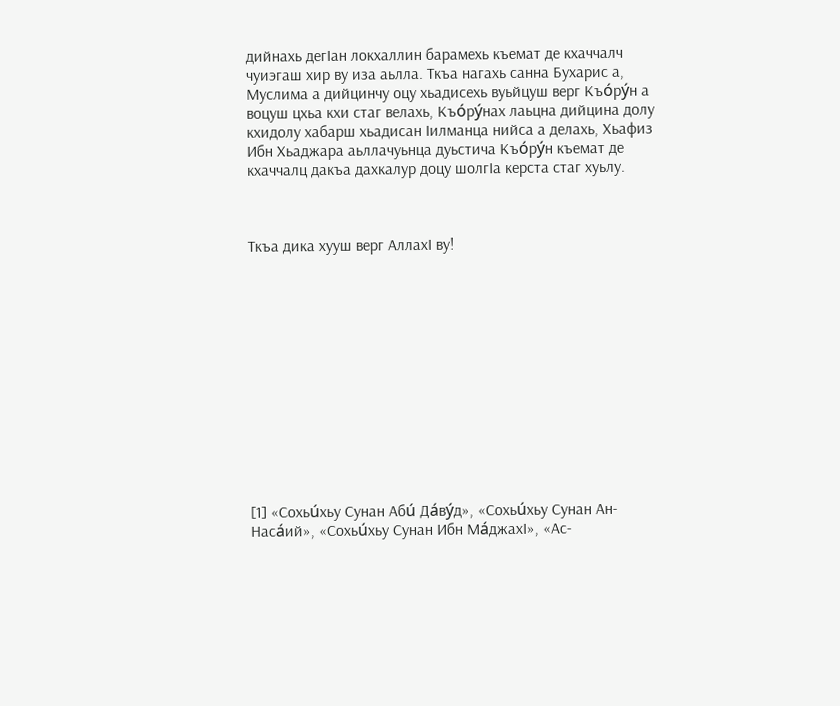дийнахь дегIан локхаллин барамехь къемат де кхаччалч чуиэгаш хир ву иза аьлла. Ткъа нагахь санна Бухарис а, Муслима а дийцинчу оцу хьадисехь вуьйцуш верг Къóрýн а воцуш цхьа кхи стаг велахь, Къóрýнах лаьцна дийцина долу кхидолу хабарш хьадисан Iилманца нийса а делахь, Хьафиз Ибн Хьаджара аьллачуьнца дуьстича Къóрýн къемат де кхаччалц дакъа дахкалур доцу шолгIа керста стаг хуьлу.



Ткъа дика хууш верг АллахI ву!













[1] «Сохьúхьу Сунан Абú Дáвýд», «Сохьúхьу Сунан Ан-Насáий», «Сохьúхьу Сунан Ибн МáджахI», «Ас-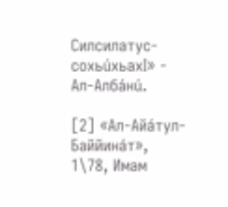Силсилатус-сохьúхьахI» - Ал-Албáнú.

[2] «Ал-Айáтул-Баййинáт», 1\78, Имам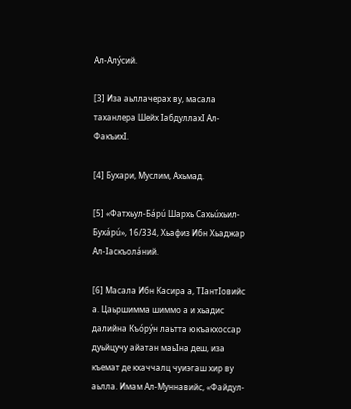Ал-Алýсий.

[3] Иза аьллачерах ву, масала таханлера Шейх IабдуллахI Ал-ФакъихI.

[4] Бухари, Муслим, Ахьмад.

[5] «Фатхьул-Бáрú Шархь Сахьúхьил-Бухáрú», 16/334, Хьафиз Ибн Хьаджар Ал-Iаскъолáний.

[6] Масала Ибн Касира а, ТIантIовийс а. Цаьршимма шиммо а и хьадис далийна Къóрýн лаьтта юкъакхоссар дуьйцучу айатан маьIна деш, иза къемат де кхаччалц чуиэгаш хир ву аьлла. Имам Ал-Муннавийс, «Файдул-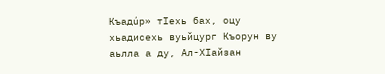Къадúр» тIехь бах, оцу хьадисехь вуьйцург Къорун ву аьлла а ду, Ал-ХIайзан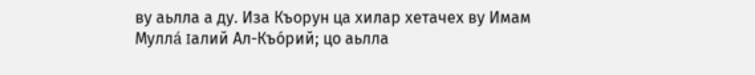ву аьлла а ду. Иза Къорун ца хилар хетачех ву Имам Муллá Iалий Ал-Къóрий; цо аьлла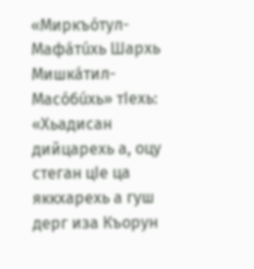«Миркъóтул-Мафáтúхь Шархь Мишкáтил-Масóбúхь» тIехь: «Хьадисан дийцарехь а, оцу стеган цIе ца яккхарехь а гуш дерг иза Къорун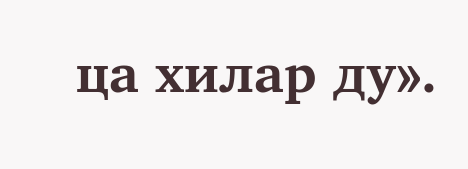ца хилар ду».